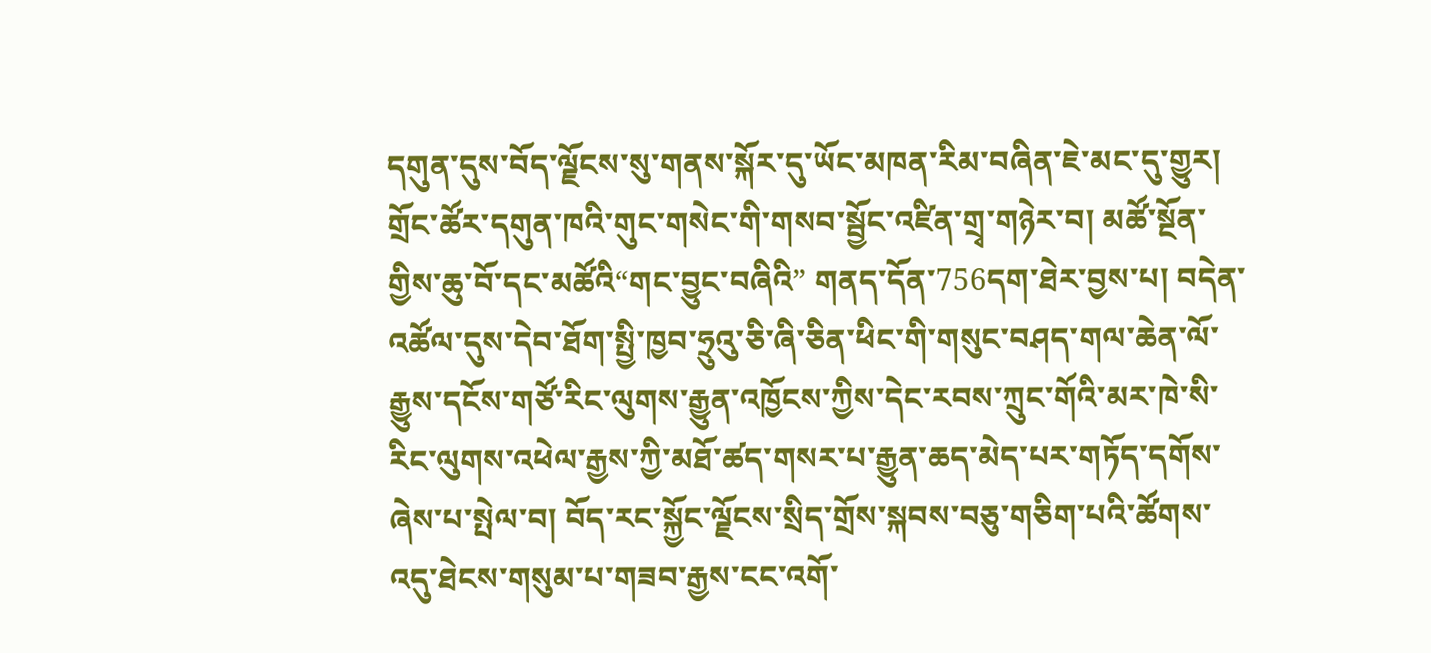དགུན་དུས་བོད་ལྗོངས་སུ་གནས་སྐོར་དུ་ཡོང་མཁན་རིམ་བཞིན་ཇེ་མང་དུ་གྱུར། གྲོང་ཚོར་དགུན་ཁའི་གུང་གསེང་གི་གསབ་སྦྱོང་འཛིན་གྲྭ་གཉེར་བ། མཚོ་སྔོན་གྱིས་ཆུ་བོ་དང་མཚོའི“གང་བྱུང་བཞིའི” གནད་དོན་756དག་ཐེར་བྱས་པ། བདེན་འཚོལ་དུས་དེབ་ཐོག་སྤྱི་ཁྱབ་ཧྲུའུ་ཅི་ཞི་ཅིན་ཕིང་གི་གསུང་བཤད་གལ་ཆེན་ལོ་རྒྱུས་དངོས་གཙོ་རིང་ལུགས་རྒྱུན་འཁྱོངས་ཀྱིས་དེང་རབས་ཀྲུང་གོའི་མར་ཁེ་སི་རིང་ལུགས་འཕེལ་རྒྱས་ཀྱི་མཐོ་ཚད་གསར་པ་རྒྱུན་ཆད་མེད་པར་གཏོད་དགོས་ཞེས་པ་སྤེལ་བ། བོད་རང་སྐྱོང་ལྗོངས་སྲིད་གྲོས་སྐབས་བཅུ་གཅིག་པའི་ཚོགས་འདུ་ཐེངས་གསུམ་པ་གཟབ་རྒྱས་ངང་འགོ་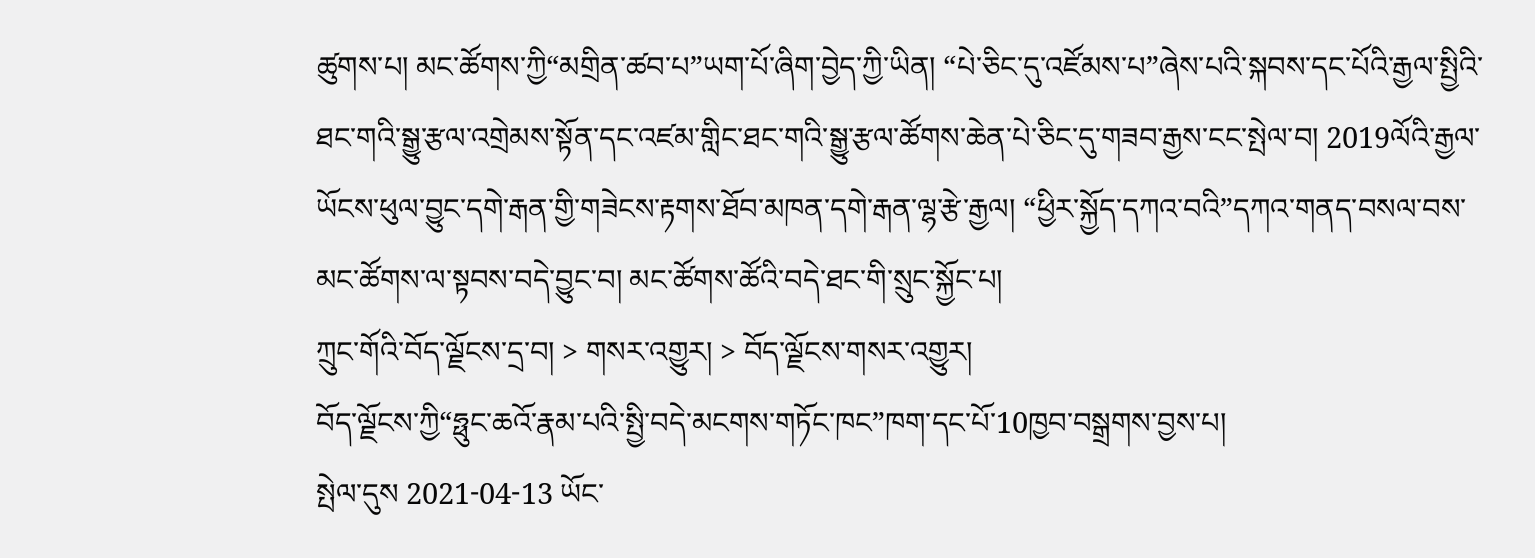ཚུགས་པ། མང་ཚོགས་ཀྱི“མགྲིན་ཚབ་པ”ཡག་པོ་ཞིག་བྱེད་ཀྱི་ཡིན། “པེ་ཅིང་དུ་འཛོམས་པ”ཞེས་པའི་སྐབས་དང་པོའི་རྒྱལ་སྤྱིའི་ཐང་གའི་སྒྱུ་རྩལ་འགྲེམས་སྟོན་དང་འཛམ་གླིང་ཐང་གའི་སྒྱུ་རྩལ་ཚོགས་ཆེན་པེ་ཅིང་དུ་གཟབ་རྒྱས་ངང་སྤེལ་བ། 2019ལོའི་རྒྱལ་ཡོངས་ཕུལ་བྱུང་དགེ་རྒན་གྱི་གཟེངས་རྟགས་ཐོབ་མཁན་དགེ་རྒན་ལྷ་རྩེ་རྒྱལ། “ཕྱིར་སྐྱོད་དཀའ་བའི”དཀའ་གནད་བསལ་བས་མང་ཚོགས་ལ་སྟབས་བདེ་བྱུང་བ། མང་ཚོགས་ཚོའི་བདེ་ཐང་གི་སྲུང་སྐྱོང་པ།
ཀྲུང་གོའི་བོད་ལྗོངས་དྲ་བ། > གསར་འགྱུར། > བོད་ལྗོངས་གསར་འགྱུར།
བོད་ལྗོངས་ཀྱི“ཧྥུང་ཆའོ་རྣམ་པའི་སྤྱི་བདེ་མངགས་གཏོང་ཁང”ཁག་དང་པོ་10ཁྱབ་བསྒྲགས་བྱས་པ།
སྤེལ་དུས 2021-04-13 ཡོང་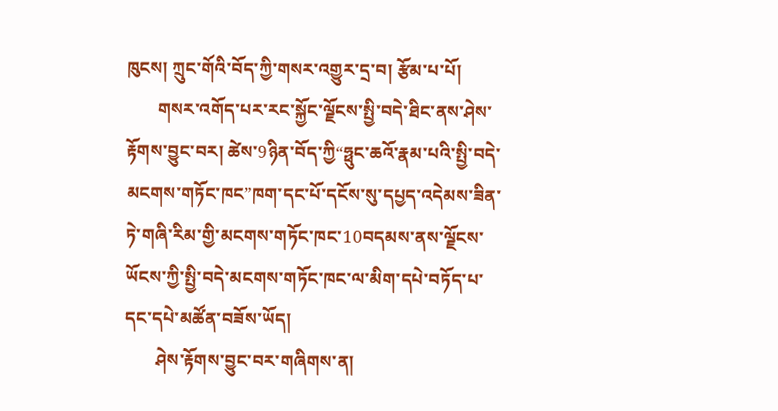ཁུངས། ཀྲུང་གོའི་བོད་ཀྱི་གསར་འགྱུར་དྲ་བ། རྩོམ་པ་པོ།
       གསར་འགོད་པར་རང་སྐྱོང་ལྗོངས་སྤྱི་བདེ་ཐིང་ནས་ཤེས་རྟོགས་བྱུང་བར། ཚེས་9ཉིན་བོད་ཀྱི“ཧྥུང་ཆའོ་རྣམ་པའི་སྤྱི་བདེ་མངགས་གཏོང་ཁང”ཁག་དང་པོ་དངོས་སུ་དཔྱད་འདེམས་ཟིན་ཏེ་གཞི་རིམ་གྱི་མངགས་གཏོང་ཁང་10བདམས་ནས་ལྗོངས་ཡོངས་ཀྱི་སྤྱི་བདེ་མངགས་གཏོང་ཁང་ལ་མིག་དཔེ་བཏོད་པ་དང་དཔེ་མཚོན་བཟོས་ཡོད།
       ཤེས་རྟོགས་བྱུང་བར་གཞིགས་ན།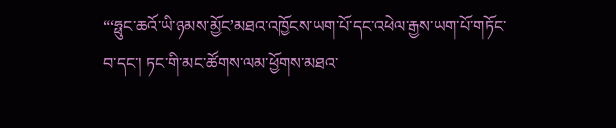“‘ཧྥུང་ཆའོ་ཡི་ཉམས་མྱོང’མཐའ་འཁྱོངས་ཡག་པོ་དང་འཕེལ་རྒྱས་ཡག་པོ་གཏོང་བ་དང་། ཏང་གི་མང་ཚོགས་ལམ་ཕྱོགས་མཐའ་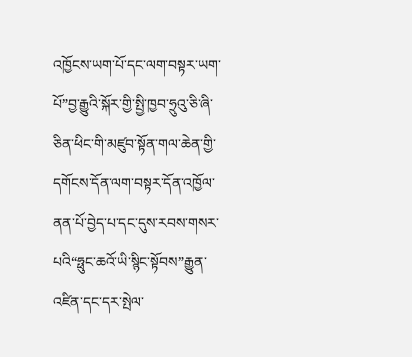འཁྱོངས་ཡག་པོ་དང་ལག་བསྟར་ཡག་པོ”བྱ་རྒྱུའི་སྐོར་གྱི་སྤྱི་ཁྱབ་ཧྲུའུ་ཅི་ཞི་ཅིན་ཕིང་གི་མཛུབ་སྟོན་གལ་ཆེན་གྱི་དགོངས་དོན་ལག་བསྟར་དོན་འཁྱོལ་ནན་པོ་བྱེད་པ་དང་དུས་རབས་གསར་པའི“ཧྥུང་ཆའོ་ཡི་སྙིང་སྟོབས”རྒྱུན་འཛིན་དང་དར་སྤེལ་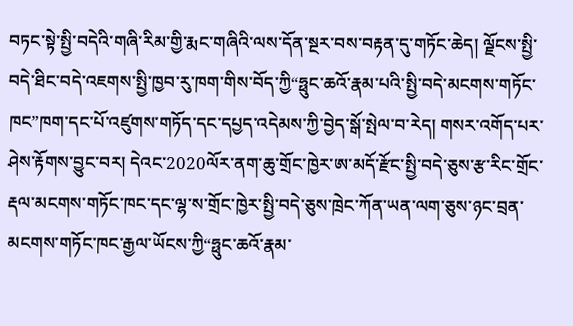བཏང་སྟེ་སྤྱི་བདེའི་གཞི་རིམ་གྱི་རྨང་གཞིའི་ལས་དོན་སྔར་བས་བརྟན་དུ་གཏོང་ཆེད། ལྗོངས་སྤྱི་བདེ་ཐིང་བདེ་འཇགས་སྤྱི་ཁྱབ་རུ་ཁག་གིས་བོད་ཀྱི“ཧྥུང་ཆའོ་རྣམ་པའི་སྤྱི་བདེ་མངགས་གཏོང་ཁང”ཁག་དང་པོ་འཛུགས་གཏོད་དང་དཔྱད་འདེམས་ཀྱི་བྱེད་སྒོ་སྤེལ་བ་རེད། གསར་འགོད་པར་ཤེས་རྟོགས་བྱུང་བར། དེའང་2020ལོར་ནག་ཆུ་གྲོང་ཁྱེར་ཨ་མདོ་རྫོང་སྤྱི་བདེ་ཅུས་རྩ་རིང་གྲོང་རྡལ་མངགས་གཏོང་ཁང་དང་ལྷ་ས་གྲོང་ཁྱེར་སྤྱི་བདེ་ཅུས་ཁྲེང་ཀོན་ཡན་ལག་ཅུས་ཉང་བྲན་མངགས་གཏོང་ཁང་རྒྱལ་ཡོངས་ཀྱི“ཧྥུང་ཆའོ་རྣམ་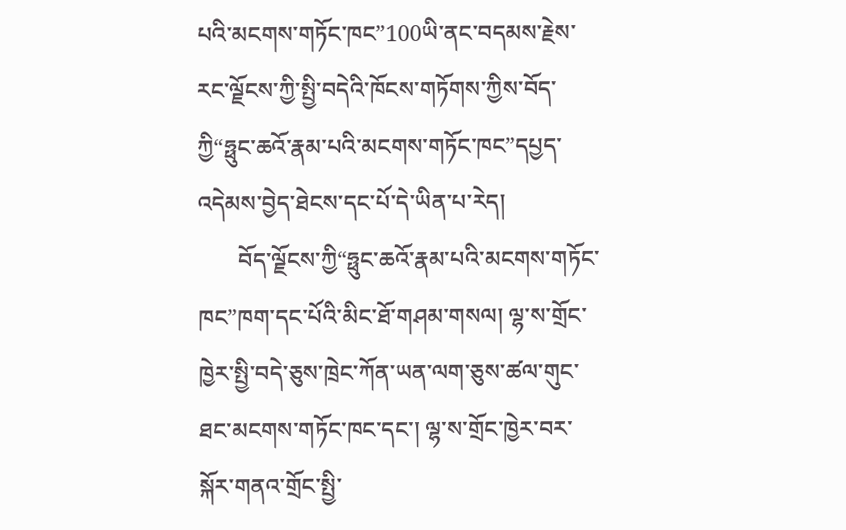པའི་མངགས་གཏོང་ཁང”100ཡི་ནང་བདམས་རྗེས་རང་ལྗོངས་ཀྱི་སྤྱི་བདེའི་ཁོངས་གཏོགས་ཀྱིས་བོད་ཀྱི“ཧྥུང་ཆའོ་རྣམ་པའི་མངགས་གཏོང་ཁང”དཔྱད་འདེམས་བྱེད་ཐེངས་དང་པོ་དེ་ཡིན་པ་རེད།
       བོད་ལྗོངས་ཀྱི“ཧྥུང་ཆའོ་རྣམ་པའི་མངགས་གཏོང་ཁང”ཁག་དང་པོའི་མིང་ཐོ་གཤམ་གསལ། ལྷ་ས་གྲོང་ཁྱེར་སྤྱི་བདེ་ཅུས་ཁྲེང་ཀོན་ཡན་ལག་ཅུས་ཚལ་གུང་ཐང་མངགས་གཏོང་ཁང་དང་། ལྷ་ས་གྲོང་ཁྱེར་བར་སྐོར་གནའ་གྲོང་སྤྱི་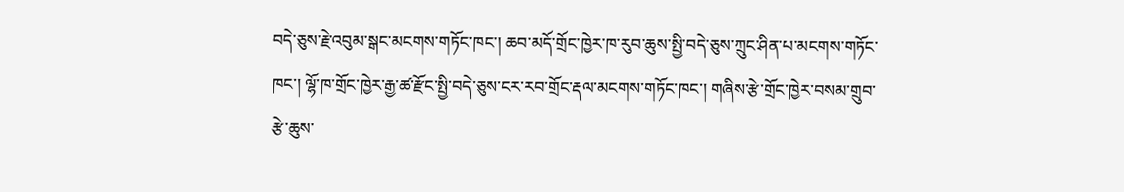བདེ་ཅུས་རྗེ་འབུམ་སྒང་མངགས་གཏོང་ཁང་། ཆབ་མདོ་གྲོང་ཁྱེར་ཁ་རུབ་ཆུས་སྤྱི་བདེ་ཅུས་ཀྲུང་ཤིན་པ་མངགས་གཏོང་ཁང་། ལྷོ་ཁ་གྲོང་ཁྱེར་རྒྱ་ཚ་རྫོང་སྤྱི་བདེ་ཅུས་ངར་རབ་གྲོང་རྡལ་མངགས་གཏོང་ཁང་། གཞིས་རྩེ་གྲོང་ཁྱེར་བསམ་གྲུབ་རྩེ་ཆུས་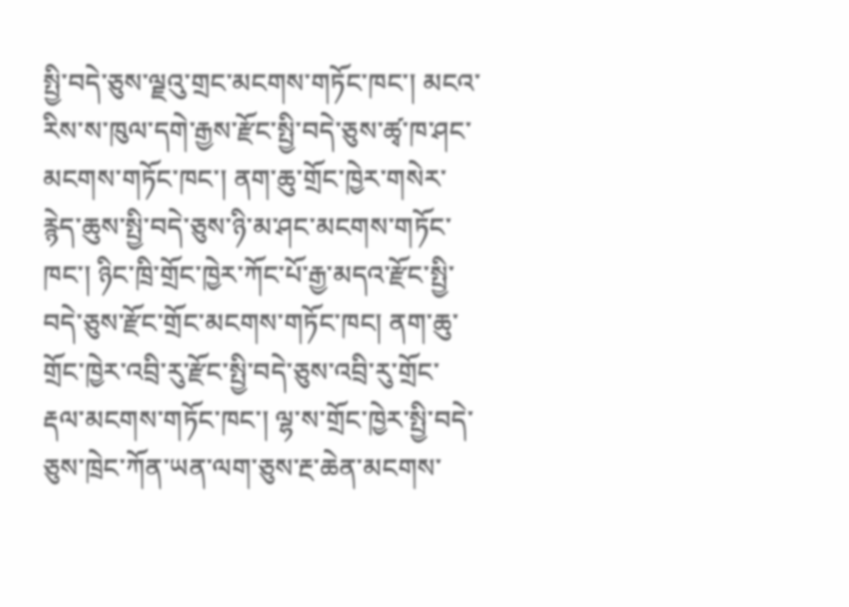སྤྱི་བདེ་ཅུས་ལྗའུ་གྲང་མངགས་གཏོང་ཁང་། མངའ་རིས་ས་ཁུལ་དགེ་རྒྱས་རྫོང་སྤྱི་བདེ་ཅུས་ཚྭ་ཁ་ཤང་མངགས་གཏོང་ཁང་། ནག་ཆུ་གྲོང་ཁྱེར་གསེར་རྙེད་ཆུས་སྤྱི་བདེ་ཅུས་ཉི་མ་ཤང་མངགས་གཏོང་ཁང་། ཉིང་ཁྲི་གྲོང་ཁྱེར་ཀོང་པོ་རྒྱ་མདའ་རྫོང་སྤྱི་བདེ་ཅུས་རྫོང་གྲོང་མངགས་གཏོང་ཁང། ནག་ཆུ་གྲོང་ཁྱེར་འབྲི་རུ་རྫོང་སྤྱི་བདེ་ཅུས་འབྲི་རུ་གྲོང་རྡལ་མངགས་གཏོང་ཁང་། ལྷ་ས་གྲོང་ཁྱེར་སྤྱི་བདེ་ཅུས་ཁྲེང་ཀོན་ཡན་ལག་ཅུས་རྔ་ཆེན་མངགས་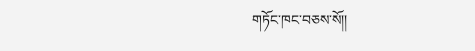གཏོང་ཁང་བཅས་སོ།།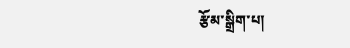རྩོམ་སྒྲིག་པ།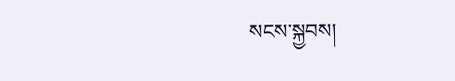སངས་སྐྱབས།